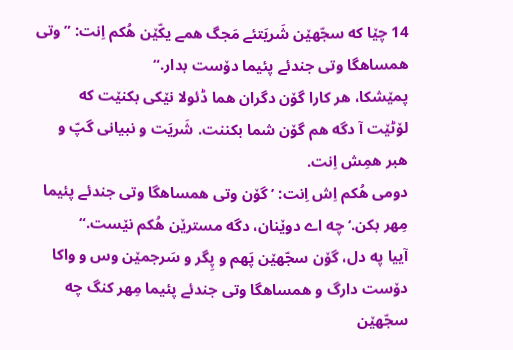14 چێا که سجّهێن شَریَتئے مَجگ همے یکّێن هُکم اِنت: ”وتی همساهگا وتی جندئے پئیما دۆست بدار.“
پمێشکا، هر کارا گۆن دگران هما ڈئولا نێکی بکنێت که لۆٹێت آ دگه هم گۆن شما بکننت. شَریَت و نبیانی گپّ و هبر همِش اِنت.
دومی هُکم اِش اِنت: ’گۆن وتی همساهگا وتی جندئے پئیما مِهر بکن.‘ چه اے دوێنان، دگه مسترێن هُکم نێست.“
آییا په دل، گۆن سجّهێن پَهم و پِگر و سَرجمێن وس و واکا دۆست دارگ و همساهگا وتی جندئے پئیما مِهر کنگ چه سجّهێن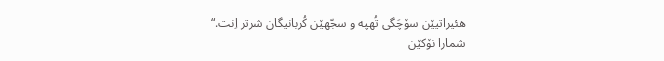هئیراتیێن سۆچَگی تُهپه و سجّهێن کُربانیگان شرتر اِنت.“
شمارا نۆکێن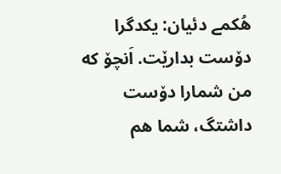هُکمے دئیان: یکدگرا دۆست بدارێت. اَنچۆ که من شمارا دۆست داشتگ، شما هم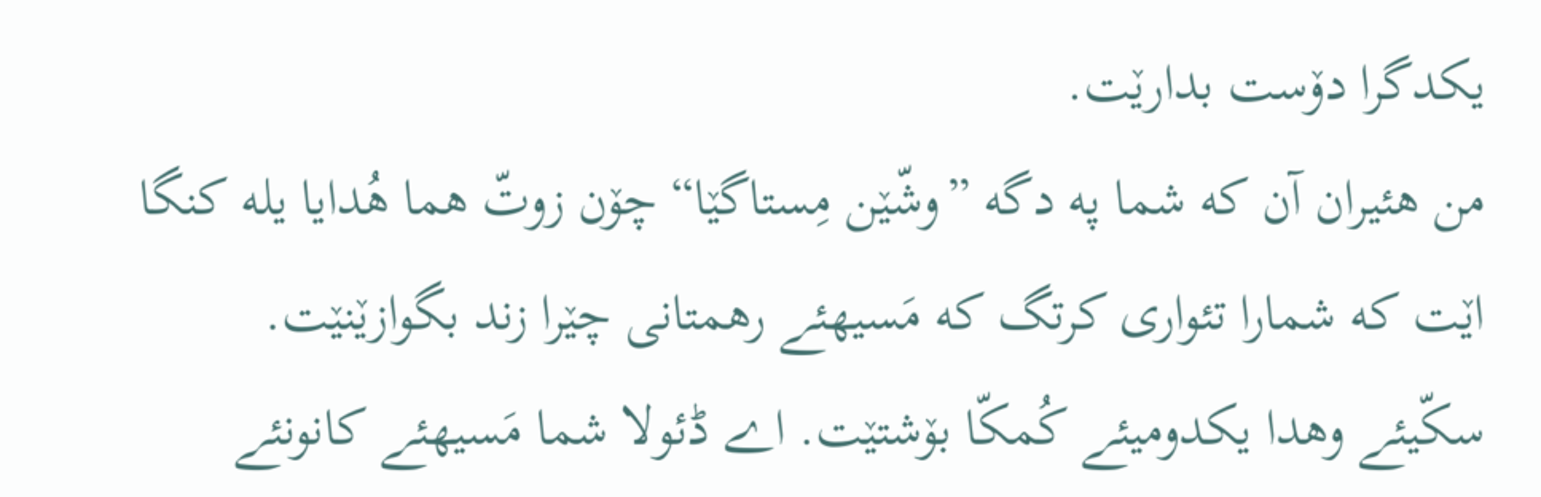یکدگرا دۆست بدارێت.
من هئیران آن که شما په دگه ”وشّێن مِستاگێا“ چۆن زوتّ هما هُدایا یله کنگا اێت که شمارا تئواری کرتگ که مَسیهئے رهمتانی چێرا زند بگوازێنێت.
سکّیئے وهدا یکدومیئے کُمکّا بۆشتێت. اے ڈئولا شما مَسیهئے کانونئے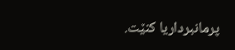پرمانبرداریا کنێت.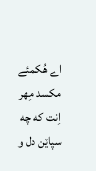اے هُکمئے مکسد مِهر اِنت که چه سپاێن دل و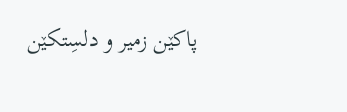پاکێن زمیر و دلسِتکێن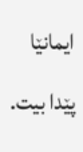ایمانێا پێدا بیت.